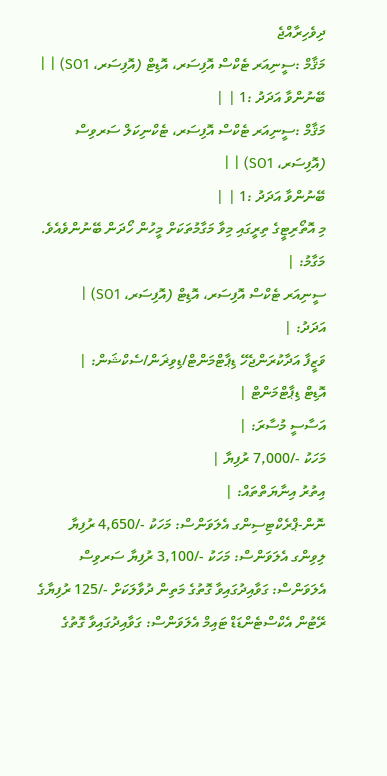ދިވެހިރާއްޖެ
މަޤާމް :ސީނިއަރ ޓެކްސް އޮފިސަރ، އޮޑިޓް (އޮފިސަރ، SO1) | |
ބޭނުންވާ އަދަދު :1 | |
މަޤާމް :ސީނިއަރ ޓެކްސް އޮފިސަރ، ޓެކްނިކަލް ސަރވިސް (އޮފިސަރ، SO1) | |
ބޭނުންވާ އަދަދު :1 | |
މި އޮތޯރިޓީގެ ތިރީގައި މިވާ މަގާމުތަކަށް މީހުން ހޯދަން ބޭނުންވެއެވެ.
މަގާމު: |
ސީނިއަރ ޓެކްސް އޮފިސަރ، އޮޑިޓް (އޮފިސަރ، SO1) |
އަދަދު: |
ވަޒީފާ އަދާކުރަންޖެހޭ ޑިޕާޓްމަންޓް/ޑިވިޜަން/ސެކްޝަން: |
އޮޑިޓް ޑިޕާޓްމަންޓް |
އަސާސީ މުސާރަ: |
މަހަކު -/7,000 ރުފިޔާ |
އިތުރު އިނާޔަތްތައް: |
ނޮން-ޕްރެކްޓިސިންގ އެލަވަންސް: މަހަކު -/4,650 ރުފިޔާ ލިވިންގ އެލަވަންސް: މަހަކު -/3,100 ރުފިޔާ ސަރވިސް އެލަވަންސް: ގަވާއިދުގައިވާ ގޮތުގެ މަތިން ދުވާލަކަށް -/125 ރުފިޔާގެ ރޭޓުން އެކްސްޓެންޑަޑް ޓައިމް އެލަވަންސް: ގަވާއިދުގައިވާ ގޮތުގެ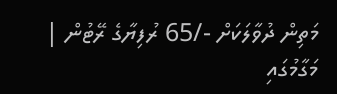މަތިން ދުވާލަކަށް -/65 ރުފިޔާގެ ރޭޓުން |
މަގާމުގައި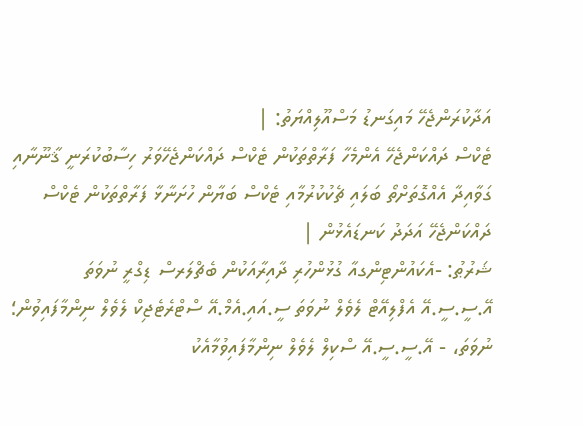އަދާކުރަންޖެހޭ މައިގަނޑު މަސްއޫލިއްޔަތު: |
ޓެކްސް ދައްކަންޖެހޭ އެންމެހާ ފަރާތްތަކުން ޓެކްސް ދައްކަންޖެހޭވަރު ހިސާބުކުރަނީ ޤާނޫނާއި ގަވާއިދާ އެއްގޮތަށްތޯ ބަލައި ޗެކުކުރުމާއި ޓެކްސް ބަޔާން ހުށަނާޅާ ފަރާތްތަކުން ޓެކްސް ދައްކަންޖެހޭ އަދަދު ކަނޑައެޅުން |
ޝަރުޠު: -އެކައުންޓިންގއާ ގުޅުންހުރި ދާއިރާއަކުން ބެޗްލަރސް ޑިގްރީ ނުވަތަ އޭ.ސީ.ސީ.އޭ އެފްލިއޭޓް ލެވެލް ނުވަތަ ސީ.އައި.އެމް.އޭ ސްޓްރެޓެޖިކް ލެވެލް ނިންމާފައިވުން؛ ނުވަތަ، - އޭ.ސީ.ސީ.އޭ ސްކިލް ލެވެލް ނިންމާފައިވުމާއެކު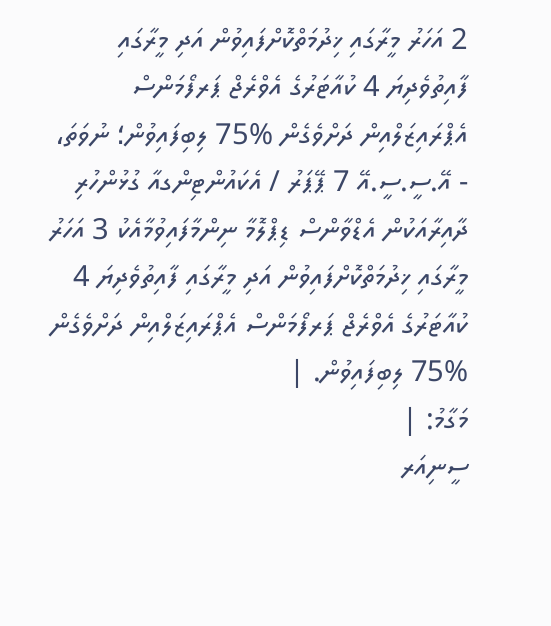2 އަހަރު މީރާގައި ޚިދުމަތްކޮށްފައިވުން އަދި މީރާގައި ފާއިތުވެދިޔަ 4 ކުއާޓަރުގެ އެވްރެޖް ޕަރފޯމަންސް އެޕްރައިޒަލްއިން ދަށްވެގެން %75 ލިބިފައިވުން؛ ނުވަތަ، - އޭ.ސީ.ސީ.އޭ 7 ޕޭޕަރު / އެކައުންޓިންގއާ ގުޅުންހުރި ދާއިރާއަކުން އެޑްވާންސް ޑިޕްލޮމާ ނިންމާފައިވުމާއެކު 3 އަހަރު މީރާގައި ޚިދުމަތްކޮށްފައިވުން އަދި މީރާގައި ފާއިތުވެދިޔަ 4 ކުއާޓަރުގެ އެވްރެޖް ޕަރފޯމަންސް އެޕްރައިޒަލްއިން ދަށްވެގެން %75 ލިބިފައިވުން. |
މަގާމު: |
ސީނިއަރ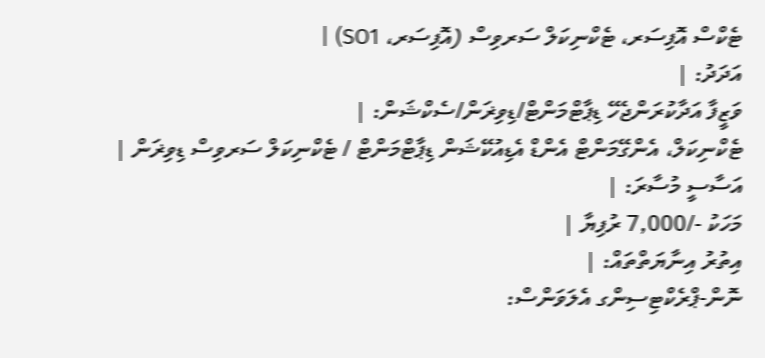ޓެކްސް އޮފިސަރ، ޓެކްނިކަލް ސަރވިސް (އޮފިސަރ، SO1) |
އަދަދު: |
ވަޒީފާ އަދާކުރަންޖެހޭ ޑިޕާޓްމަންޓް/ޑިވިޜަން/ސެކްޝަން: |
ޓެކްނިކަލް، އެންގޭމަންޓް އެންޑް އެޑިއުކޭޝަން ޑިޕާޓްމަންޓް / ޓެކްނިކަލް ސަރވިސް ޑިވިޜަން |
އަސާސީ މުސާރަ: |
މަހަކު -/7,000 ރުފިޔާ |
އިތުރު އިނާޔަތްތައް: |
ނޮން-ޕްރެކްޓިސިންގ އެލަވަންސް: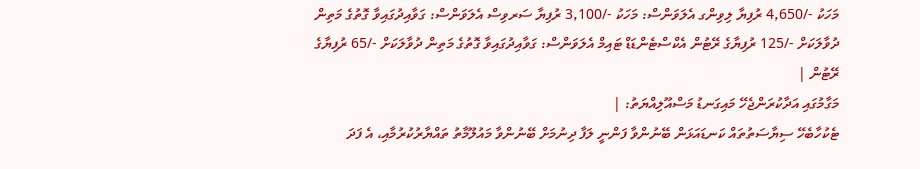މަހަކު -/4,650 ރުފިޔާ ލިވިންގ އެލަވަންސް: މަހަކު -/3,100 ރުފިޔާ ސަރވިސް އެލަވަންސް: ގަވާއިދުގައިވާ ގޮތުގެ މަތިން ދުވާލަކަށް -/125 ރުފިޔާގެ ރޭޓުން އެކްސްޓެންޑަޑް ޓައިމް އެލަވަންސް: ގަވާއިދުގައިވާ ގޮތުގެ މަތިން ދުވާލަކަށް -/65 ރުފިޔާގެ ރޭޓުން |
މަގާމުގައި އަދާކުރަންޖެހޭ މައިގަނޑު މަސްއޫލިއްޔަތު: |
ޓެކުހާބެހޭ ސިޔާސަތުތައް ކަނޑައަޅަން ބޭނުންވާ ފަންނީ ލަފާ ދިނުމަށް ބޭނުންވާ މައުލޫމާތު ތައްޔާރުކުރުމާއި، އެ ފަދަ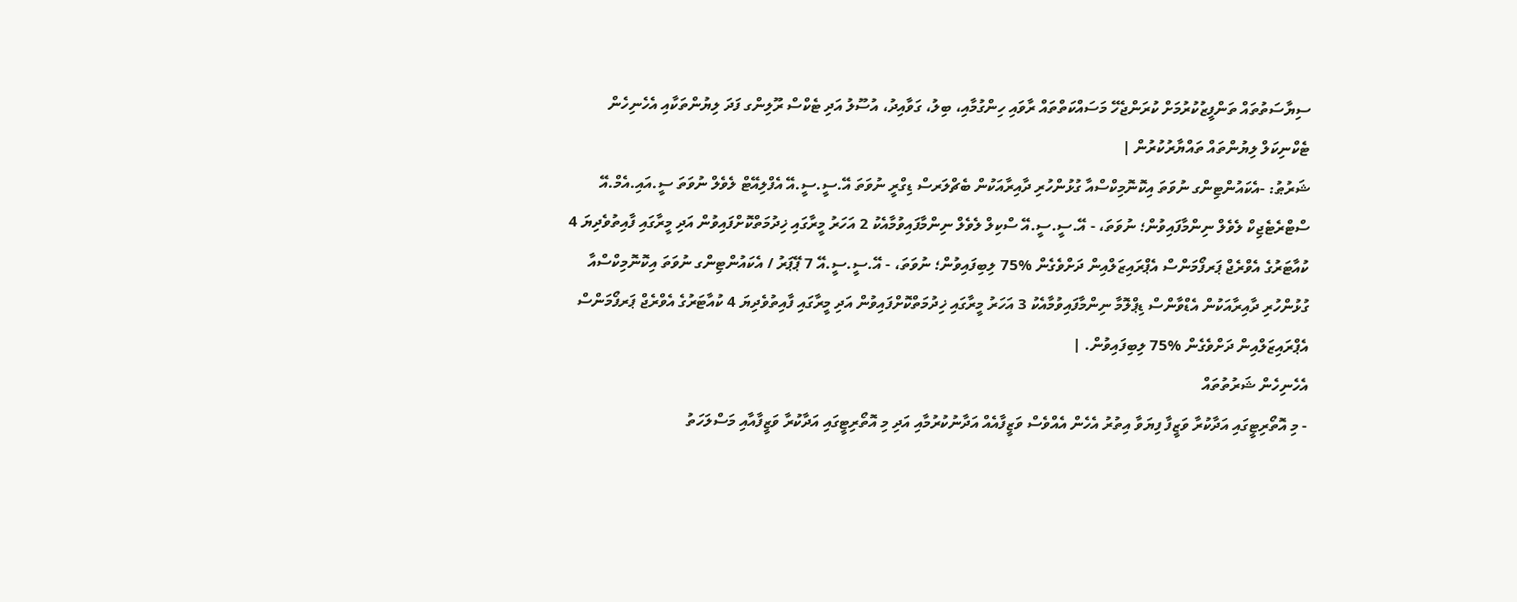ސިޔާސަތުތައް ތަންފީޒުކުރުމަށް ކުރަންޖެހޭ މަސައްކަތްތައް ރާވައި ހިންގުމާއި، ބިލު، ގަވާއިދު، އުސޫލު އަދި ޓެކްސް ރޫލިންގ ފަދަ ލިޔުންތަކާއި އެހެނިހެން ޓެކްނިކަލް ލިޔުންތައް ތައްޔާރުކުރުން |
ޝަރުޠު: -އެކައުންޓިންގ ނުވަތަ އިކޮނޮމިކްސްއާ ގުޅުންހުރި ދާއިރާއަކުން ބެޗްލަރސް ޑިގްރީ ނުވަތަ އޭ.ސީ.ސީ.އޭ އެފްލިއޭޓް ލެވެލް ނުވަތަ ސީ.އައި.އެމް.އޭ ސްޓްރެޓެޖިކް ލެވެލް ނިންމާފައިވުން؛ ނުވަތަ، - އޭ.ސީ.ސީ.އޭ ސްކިލް ލެވެލް ނިންމާފައިވުމާއެކު 2 އަހަރު މީރާގައި ޚިދުމަތްކޮށްފައިވުން އަދި މީރާގައި ފާއިތުވެދިޔަ 4 ކުއާޓަރުގެ އެވްރެޖް ޕަރފޯމަންސް އެޕްރައިޒަލްއިން ދަށްވެގެން %75 ލިބިފައިވުން؛ ނުވަތަ، - އޭ.ސީ.ސީ.އޭ 7 ޕޭޕަރު / އެކައުންޓިންގ ނުވަތަ އިކޮނޮމިކްސްއާ ގުޅުންހުރި ދާއިރާއަކުން އެޑްވާންސް ޑިޕްލޮމާ ނިންމާފައިވުމާއެކު 3 އަހަރު މީރާގައި ޚިދުމަތްކޮށްފައިވުން އަދި މީރާގައި ފާއިތުވެދިޔަ 4 ކުއާޓަރުގެ އެވްރެޖް ޕަރފޯމަންސް އެޕްރައިޒަލްއިން ދަށްވެގެން %75 ލިބިފައިވުން. |
އެހެނިހެން ޝަރުތުތައް
- މި އޮތޯރިޓީގައި އަދާކުރާ ވަޒީފާ ފިޔަވާ އިތުރު އެހެން އެއްވެސް ވަޒީފާއެއް އަދާނުކުރުމާއި އަދި މި އޮތޯރިޓީގައި އަދާކުރާ ވަޒީފާއާއި މަސްލަހަތު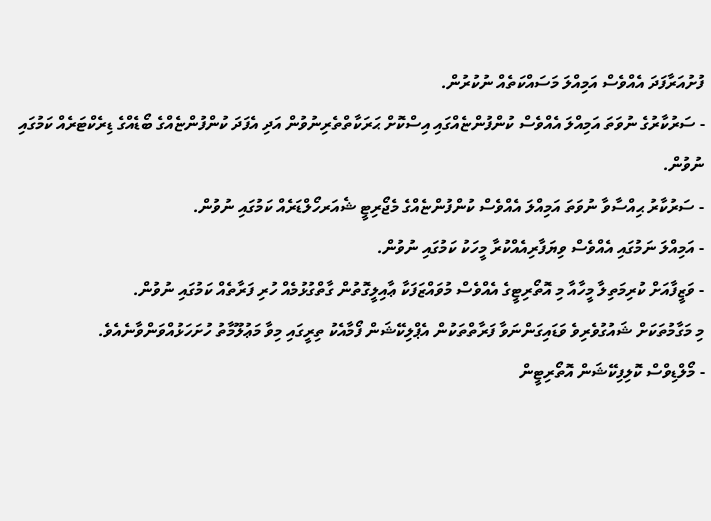ފުށުއަރާފަދަ އެއްވެސް އަމިއްލަ މަސައްކަތެއް ނުކުރުން.
- ސަރުކާރުގެ ނުވަތަ އަމިއްލަ އެއްވެސް ކުންފުންޏެއްގައި އިސްކޮށް ޙަރަކާތްތެރިނުވުން އަދި އެފަދަ ކުންފުންޏެއްގެ ބޯޑެއްގެ ޑިރެކްޓަރެއް ކަމުގައި ނުވުން.
- ސަރުކާރު ޙިއްސާވާ ނުވަތަ އަމިއްލަ އެއްވެސް ކުންފުންޏެއްގެ މެޖޯރިޓީ ޝެއަރހޯލްޑަރެއް ކަމުގައި ނުވުން.
- އަމިއްލަ ނަމުގައި އެއްވެސް ވިޔަފާރިއެއްކުރާ މީހަކު ކަމުގައި ނުވުން.
- ވަޒީފާއަށް ކުރިމަތިލާ މީހާއާ މި އޮތޯރިޓީގެ އެއްވެސް މުވައްޒަފަކާ ޢާއިލީގޮތުން ގާތްގުޅުމެއް ހުރި ފަރާތެއް ކަމުގައި ނުވުން.
މި މަގާމުތަކަށް ޝައުގުވެރިވެ ވަޑައިގަންނަވާ ފަރާތްތަކުން އެޕްލިކޭޝަން ފޯމާއެކު ތިރީގައި މިވާ މަޢުލޫމާތު ހުށަހަޅުއްވަންވާނެއެވެ.
- މޯލްޑިވްސް ކޮލިފިކޭޝަން އޮތޯރިޓީން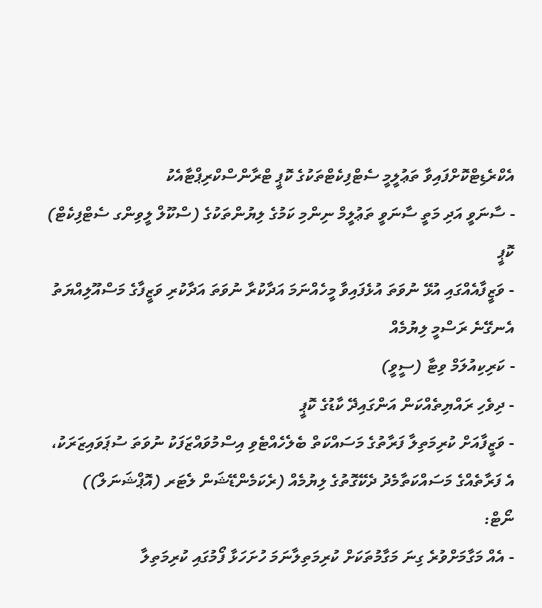އެކްރެޑިޓްކޮށްފައިވާ ތަޢުލީމީ ސެޓްފިކެޓްތަކުގެ ކޮޕީ ޓްރާންސްކްރިޕްޓާއެކު
- ސާނަވީ އަދި މަތީ ސާނަވީ ތަޢުލީމް ނިންމި ކަމުގެ ލިޔުންތަކުގެ (ސްކޫލް ލީވިންގ ސެޓްފިކެޓް) ކޮޕީ
- ވަޒީފާއެއްގައި އުޅޭ ނުވަތަ އުޅެފައިވާ މީހެއްނަމަ އަދާކުރާ ނުވަތަ އަދާކުރި ވަޒީފާގެ މަސްއޫލިއްޔަތު އެނގޭނެ ރަސްމީ ލިޔުމެއް
- ކަރިކިއުލަމް ވިޓާ (ސީވީ)
- ދިވެހި ރައްޔިތެއްކަން އަންގައިދޭ ކާޑުގެ ކޮޕީ
- ވަޒީފާއަށް ކުރިމަތިލާ ފަރާތުގެ މަސައްކަތް ބެލެހެއްޓެވި އިސްމުވައްޒަފަކު ނުވަތަ ސުޕަވައިޒަރަކު، އެ ފަރާތެއްގެ މަސައްކަތާމެދު ދެކޭގޮތުގެ ލިޔުމެއް (ރެކަމެންޑޭޝަން ލެޓަރ (އޮޕްޝަނަލް))
ނޯޓް:
- އެއް މަގާމަށްވުރެ ގިނަ މަގާމުތަކަށް ކުރިމަތިލާނަމަ ހުށަހަޅާ ފޯމުގައި ކުރިމަތިލާ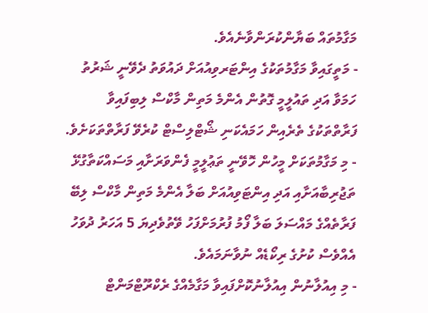މަގާމުތައް ބަޔާންކުރަންވާނެއެވެ.
- މަތީގައިވާ މަގާމުތަކުގެ އިންޓަރވިއުއަށް ދައުވަތު ދެވޭނީ ޝަރުތު ހަމަވާ އަދި ތައުލީމީ ގޮތުން އެންމެ މަތިން މާކްސް ލިބިފައިވާ ފަރާތްތަކުގެ ތެރެއިން ހަމައެކަނި ޝޯޓްލިސްޓް ކުރެވޭ ފަރާތްތަކަށެވެ.
- މި މަގާމުތަކަށް މީހުން ހޮވޭނީ ތަޢުލީމީ ފެންވަރަށާއި މަސައްކަތާގުޅޭ ތަޖުރިބާއަށާއި އަދި އިންޓަވިއުއަށް ބަލާ އެންމެ މަތިން މާކްސް ލިބޭ ފަރާތެއްގެ މައްސަލަ ބަލާ ފޯމު ފުރުމަށްފަހު ވޭތުވެދިޔަ 5 އަހަރު ދުވަހު އެއްވެސް ކުށުގެ ރިކޯޑެއް ނުވާނަމައެވެ.
- މި އިއުލާނުން އިއުލާނުކޮށްފައިވާ މަގާމެއްގެ ރެކްރޫޓްމަންޓް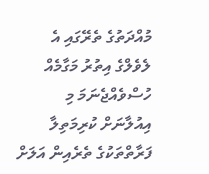މުއްދަތުގެ ތެރޭގައި އެ ލެވެލްގެ އިތުރު މަގާމެއް ހުސްވެއްޖެނަމަ މި އިއުލާނަށް ކުރިމަތިލާ ފަރާތްތަކުގެ ތެރެއިން އަލަށް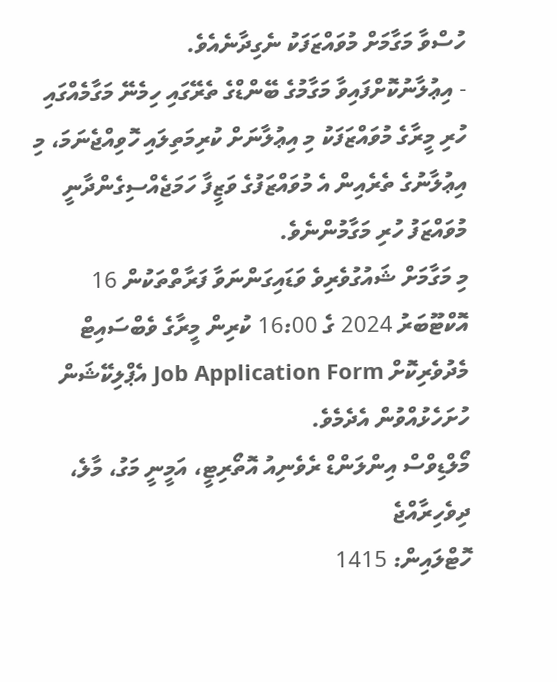ހުސްވާ މަގާމަށް މުވައްޒަފަކު ނެގިދާނެއެވެ.
- އިޢުލާނުކޮށްފައިވާ މަގާމުގެ ބޭންޑްގެ ތެރޭގައި ހިމެނޭ މަގާމެއްގައި ހުރި މީރާގެ މުވައްޒަފަކު މި އިޢުލާނަށް ކުރިމަތިލައި ހޮވިއްޖެނަމަ، މި އިޢުލާނުގެ ތެރެއިން އެ މުވައްޒަފުގެ ވަޒީފާ ހަމަޖެއްސިގެންދާނީ މުވައްޒަފު ހުރި މަގާމުންނެވެ.
މި މަގާމަށް ޝައުގުވެރިވެ ވަޑައިގަންނަވާ ފަރާތްތަކުން 16 އޮކްޓޫބަރު 2024 ގެ 16:00 ކުރިން މީރާގެ ވެބްސައިޓް މެދުވެރިކޮށް Job Application Form އެޕްލިކޭޝަން ހުށަހެޅުއްވުން އެދެމެވެ.
މޯލްޑިވްސް އިންލަންޑް ރެވެނިއު އޮތޯރިޓީ، އަމީނީ މަގު، މާލެ، ދިވެހިރާއްޖެ
ހޮޓްލައިން: 1415